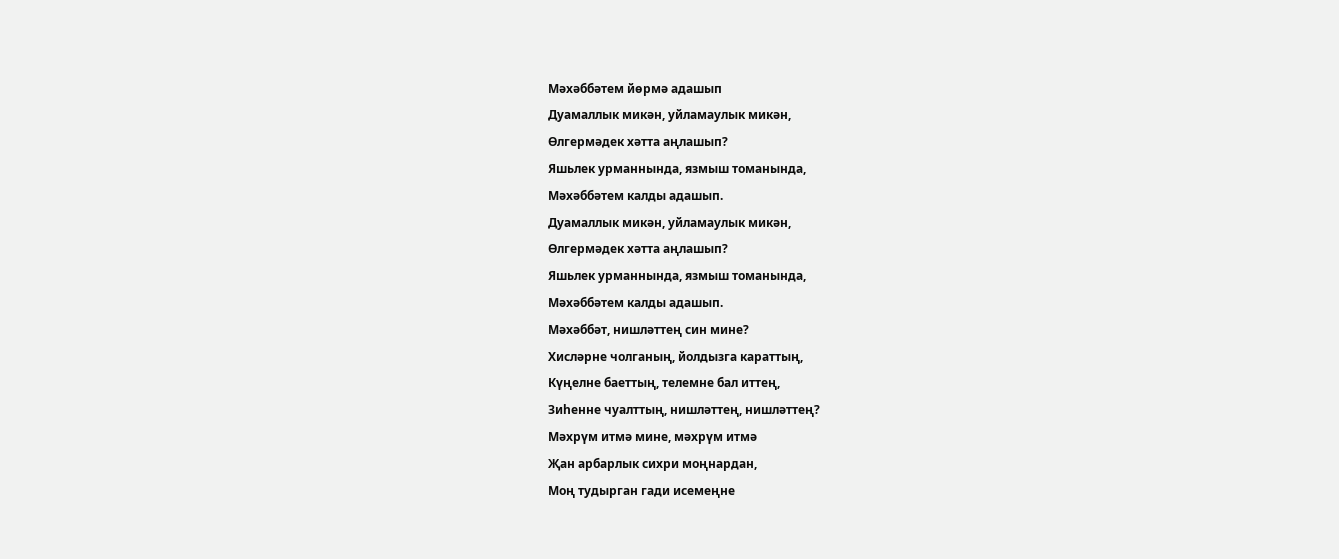Мәхәббәтем йөрмә адашып
Дуамаллык микән, уйламаулык микән,
Өлгермәдек хәтта аңлашып?
Яшьлек урманнында, язмыш томанында,
Мәхәббәтем калды адашып.
Дуамаллык микән, уйламаулык микән,
Өлгермәдек хәтта аңлашып?
Яшьлек урманнында, язмыш томанында,
Мәхәббәтем калды адашып.
Мәхәббәт, нишләттең син мине?
Хисләрне чолганың, йолдызга караттың,
Күңелне баеттың, телемне бал иттең,
Зиһенне чуалттың, нишләттең, нишләттең?
Мәхрүм итмә мине, мәхрүм итмә
Җан арбарлык сихри моңнардан,
Моң тудырган гади исемеңне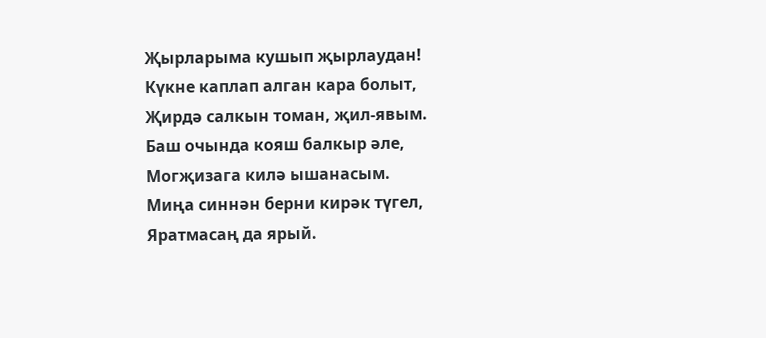Җырларыма кушып җырлаудан!
Күкне каплап алган кара болыт,
Җирдә салкын томан, җил-явым.
Баш очында кояш балкыр әле,
Могҗизага килә ышанасым.
Миңа синнән берни кирәк түгел,
Яратмасаң да ярый.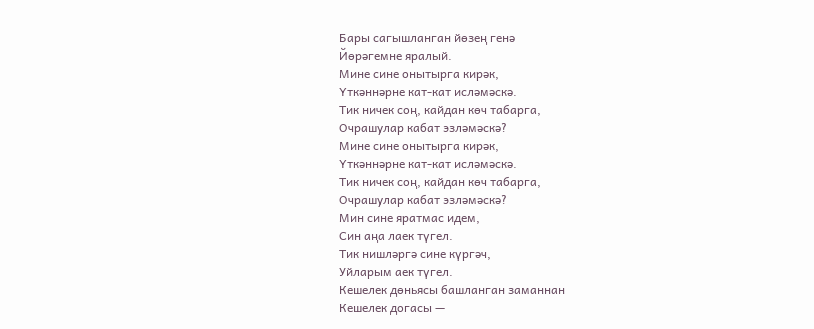Бары сагышланган йөзең генә
Йөрәгемне яралый.
Мине сине онытырга кирәк,
Үткәннәрне кат-кат исләмәскә.
Тик ничек соң, кайдан көч табарга,
Очрашулар кабат эзләмәскә?
Мине сине онытырга кирәк,
Үткәннәрне кат-кат исләмәскә.
Тик ничек соң, кайдан көч табарга,
Очрашулар кабат эзләмәскә?
Мин сине яратмас идем,
Син аңа лаек түгел.
Тик нишләргә сине күргәч,
Уйларым аек түгел.
Кешелек дөньясы башланган заманнан
Кешелек догасы —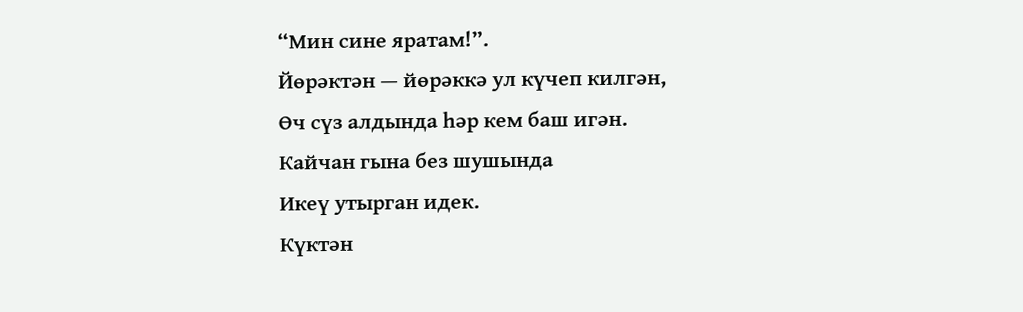“Мин сине яратам!”.
Йөрәктән — йөрәккә ул күчеп килгән,
Өч сүз алдында һәр кем баш игән.
Кайчан гына без шушында
Икеү утырган идек.
Күктән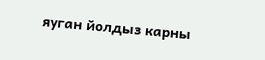яуган йолдыз карны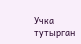Учка тутырган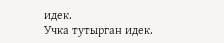идек.
Учка тутырган идек.